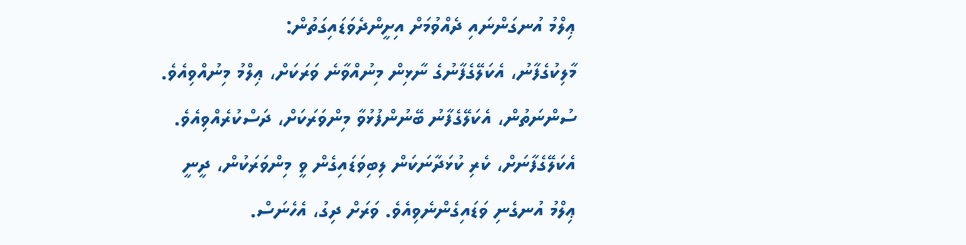ޢިލްމު އުނގަންނައި ދެއްވުމަށް އިށީންދެވަޑައިގަތުން:
މާލިކުގެފާނު، އެކަލޭގެފާނުގެ ނާޅިން މިނުއްވާނެ ވަރަކަށް، ޢިލްމު މިނުއްވިއެވެ. ސުންނަތުން، އެކަލޭގެފާނު ބޭނުންފުޅުވާ މިންވަރަކަށް، ދަސްކުރެއްވިއެވެ. އެކަލޭގެފާނަށް، ކެރި ކުޅަދާނަކަން ލިބިވަޑައިގެން ވީ މިންވަރަކުން، ދީނީ ޢިލްމު އުނގެނި ވަޑައިގެންނެވިއެވެ. ވަރަށް ދިގު، އެހެނަސް.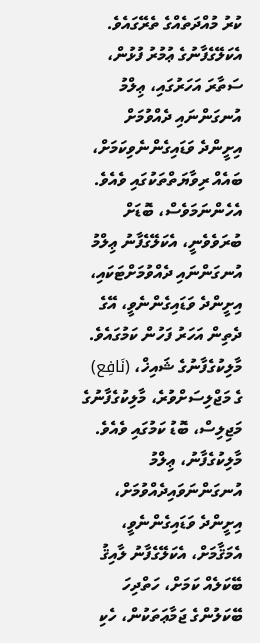ކުރު މުއްދަތެއްގެ ތެރޭގައެވެ. އެކަލޭގެފާނުގެ ޢުމުރު ފުޅުން، ސަތާރަ އަހަރުގައި، ޢިލްމު އުނގަންނައި ދެއްވުމަށް އިށީންދެ ވަޑައިގެންނެވިކަމަށް، ބައެއް ރިވާޔަތްތަކުގައި ވެއެވެ.
އެހެންނަމަވެސް، ބޮޑަށް ބުރަވެވެނީ، އެކަލޭގެފާނު ޢިލްމު އުނގަންނައި ދެއްވުމަށްޓަކައި، އިށީންދެ ވަޑައިގެންނެވީ، އޭގެ ދެތިން އަހަރު ފަހުން ކަމުގައެވެ. މާލިކުގެފާނުގެ ޝައިޚް، (نَافِع) ގެ މަޖްލިސަށްވުރެ، މާލިކުގެފާނުގެ މަޖިލިސް، ބޮޑު ކަމުގައި ވެއެވެ. މާލިކުގެފާނު، ޢިލްމު އުނގަންނަވައިދެއްވުމަށް، އިށީންދެ ވަޑައިގެންނެވީ، އެމަޤާމަށް، އެކަލޭގެފާނު ލާއިޤު ބޭކަލެއް ކަމަށް، ހަތްދިހަ ބޭކަލުންގެ ޖަމާޢަތަކުން، ހެކި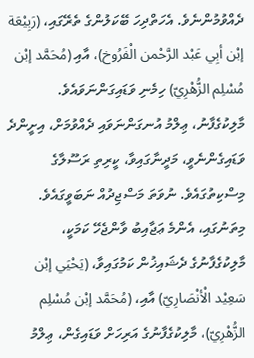ދެއްވުމުންނެވެ. އެހަތްދިހަ ބޭކަލުންގެ ތެރޭގައި، (رَبِيْعَة إبْن أبِي عَبْد الرَّحْمن الْفَرُوخ)، އާއި (مُحَمَّد إبْن مُسْلِم الزُّهْرِيّ) ހިމެނި ވަޑައިގަންނަވައެވެ.
މާލިކުގެފާނު، ޢިލްމު އުނގަންނަވައި ދެއްވުމަށް، އިށީންދެ ވަޑައިގެންނެވީ، މަދީނާގައިވާ، ކީރިތި ރަސޫލާގެ މިސްކިތުގައެވެ. ނުވަތަ މަސްޖިދުއް ނަބަވީގައެވެ.
މިތަނުގައި، އެންމެ ޢަޖާއިބު ވާންޖެހޭ ކަމަކީ، މާލިކުގެފާނުގެ ދެޝައިޚުން ކަމުގައިވާ، (يَحْيَي إبْن سَعِيْد الْأنْصَارِيّ) އާއި، (مُحَمَّد إبْن مُسْلِم الزُّهْرِيّ)، މާލިކުގެފާނުގެ އަރިހަށް ވަޑައިގެން، ޢިލްމު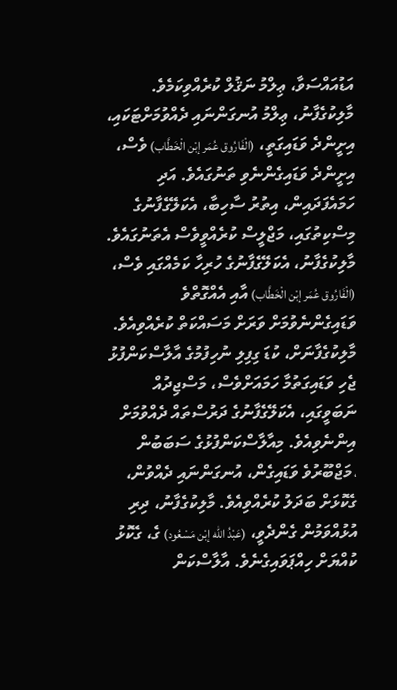އަޑުއައްސަވާ، ޢިލްމު ނަޤުލް ކުރެއްވިކަމެވެ.
މާލިކުގެފާނު، ޢިލްމު އުނގަންނައި ދެއްވުމަށްޓަކައި، އިށީންދެ ވަޑައިގަތީ، (الْفَارُوق عُمَر إبْن الْخَطَّاب) ވެސް، އިށީންދެ ވަޑައިގެންނެވި ތަނުގައެވެ. އަދި ހަމައެފަދައިން، އިތުރު ސާހިބާ، އެކަލޭގެފާނުގެ މިސްކިތުގައި، މަޖްލީސް ކުރެއްވީވެސް އެތަނުގައެވެ. މާލިކުގެފާނު، އެކަލޭގެފާނުގެ ހުރިހާ ކަމެއްގައި ވެސް، (الْفَارُوق عُمَر إبْن الْخَطَّاب) އާއި އެއްގޮތްވެ ވަޑައިގެންނެވުމަށް ވަރަށް މަސައްކަތް ކުރެއްވިއެވެ.
މާލިކުގެފާނަށް، ކުޑަ ގިފިލި ނުހިފުމުގެ އާލާސްކަންފުޅު ޖެހި ވަޑައިގަތުމާ ހަމައަށްވެސް، މަސްޖިދުއް ނަބަވީގައި، އެކަލޭގެފާނުގެ ދަރުސްތައް ދެއްވުމަށް އިންނެވިއެވެ. މިއާލާސްކަންފުޅުގެ ސަބަބުން
، މަޖްބޫރުވެ ވަޑައިގެން، އުނގަންނައި ދެއްވުން، ގެކޮޅަށް ބަދަލު ކުރެއްވިއެވެ. މާލިކުގެފާނު، ދިރި އުޅުއްވަމުން ގެންދެވީ، (عَبْدُ الله إبْن مَسْعُود) ގެ، ގެކޮޅު ކުއްޔަށް ހިއްޕަވައިގެނެވެ. އާލާސްކަން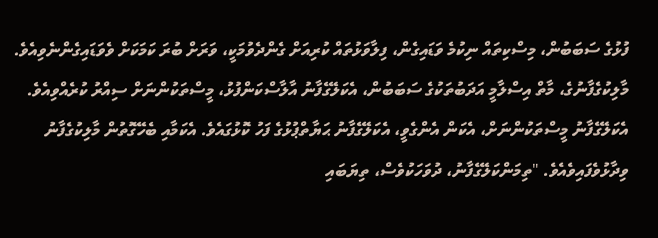ފުޅުގެ ސަބަބުން، މިސްކިތައް ނިކުމެ ވަޑައިގެން، ފިލާވަޅުތައް ކުރިއަށް ގެންދެވުމަކީ، ވަރަށް ބުރަ ކަމަކަށް ވެވަޑައިގެންނެވިއެވެ.
މާލިކުގެފާނުގެ، މާތް އިސްލާމީ އަދަބުތަކުގެ ސަބަބުން، އެކަލޭގެފާނު އާލާސްކަންފުޅު، މީސްތަކުންނަށް ސިއްރު ކުރެއްވިއެވެ. އެކަލޭގެފާނު މީސްތަކުންނަށް، އެކަން އެންގެވީ، އެކަލޭގެފާނު ޙަޔާތްޕުޅުގެ ފަހު ކޮޅުގައެވެ. އެކަމާއި ބެހޭގޮތުން މާލިކުގެފާނު ވިދާޅުވެފައިވެއެވެ. "ތިމަންކަލޭގެފާނު، ދުވަހަކުވެސް، ތިޔަބައި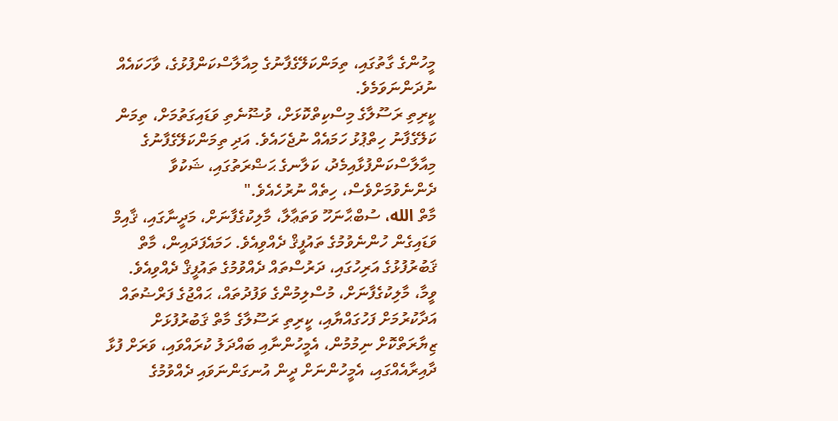މީހުންގެ ގާތުގައި، ތިމަންކަލޭގެފާނުގެ މިއާލާސްކަންފުޅުގެ، ވާހަކައެއް ނުދަންނަވަމެވެ.
ކީރިތި ރަސޫލާގެ މިސްކިތްކޮޅަށް، ވުޟޫނެތި ވަޑައިގަތުމަށް، ތިމަން ކަލޭގެފާނު ހިތްޕުޅު ހަމައެއް ނުޖެހައެވެ. އަދި ތިމަންކަލޭގެފާނުގެ މިއާލާސްކަންފުޅާއިމެދު، ކަލާނގެ ޙަޟްރަތުގައި، ޝަކުވާ ދެންނެވުމަށްވެސް، ހިތެއް ނުރުހެއެވެ."
މާތް الله، ސުބްޙާނަހޫ ވަތަޢާލާ، މާލިކުގެފާނަށް، މަދީނާގައި، ޤާއިމް ވަޑައިގެން ހުންނެވުމުގެ ތައުފީޤް ދެއްވިއެވެ. ހަމައެފަދައިން، މާތް ޤަބުރުފުޅުގެ އަރިހުގައި، ދަރުސްތައް ދެއްވުމުގެ ތައުފީޤް ދެއްވިއެވެ.
ވީމާ، މާލިކުގެފާނަށް، މުސްލިމުންގެ ވަފުދުތައް، ޙައްޖުގެ ފަރްޟުތައް އަދާކުރުމަށް ފަހުގައްޔާއި، ކީރިތި ރަސޫލާގެ މާތް ޤަބުރުފުޅަށް ޒިޔާރަތްކޮށް ނިމުމުން، އެމީހުންނާއި ބައްދަލު ކުރައްވައި، ވަރަށް ފުޅާ ދާއިރާއެއްގައި، އެމީހުންނަށް ދީން އުނގަންނަވައި ދެއްވުމުގެ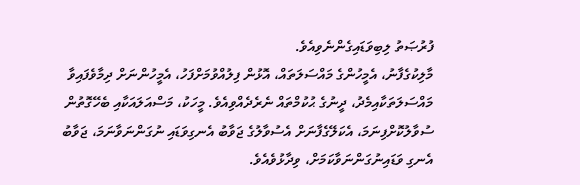ފުރުޞަތު ލިބިވަޑައިގެންނެވިއެވެ.
މާލިކުގެފާނު، އެމީހުންގެ މައްސަލަތައް، އޮޅުން ފިލުއްވުމަށްފަހު، އެމީހުންނަށް ދިމާވެފައިވާ މައްސަލަތަކާއިމެދު، ދީނުގެ ޙުކުމްތައް ނެރެދެއްވިއެވެ. މީހަކު، މަސްއަލައަކާއި ބެހޭގޮތުން ސުވާލުކޮށްފިނަމަ، އެކަލޭގެފާނަށް އެސުވާލުގެ ޖަވާބު އެނގިވަޑައި ނުގަންނަވާނަމަ، ޖަވާބު އެނގި ވަޑައިނުގަންނަވާކަމަށް، ވިދާޅުވެއެވެ.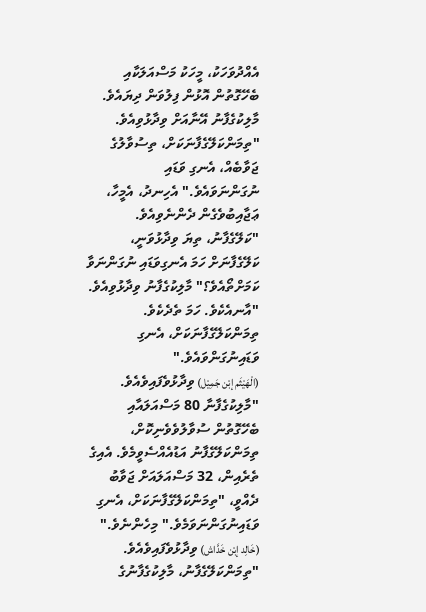އެއްދުވަހަކު، މީހަކު މަސްއަލަކާއި ބެހޭގޮތުން އޮޅުން ފިލުވަން ދިޔައެވެ. މާލިކުގެފާނު އޭނާއަށް ވިދާޅުވިއެވެ. "ތިމަންކަލޭގެފާނަކަށް، ތިސުވާލުގެ ޖަވާބެއް، އެނގި ވަޑައި ނުގަންނަވައެވެ." އެހިނދު، އެމީހާ، ޢަޖާއިބުވެގެން ދެންނެވިއެވެ. "ކަލޭގެފާނު، ތިޔަ ވިދާޅުވަނީ، ކަލޭގެފާނަށް ހަމަ އެނގިވަޑައި ނުގަންނަވާ ކަމަށްތޯއެވެ؟" މާލިކުގެފާނު ވިދާޅުވިއެވެ. "އާނއެކެވެ. ހަމަ ތެދެކެވެ.
ތިމަންކަލޭގެފާނަކަށް، އެނގި ވަޑައިނުގަންވައެވެ."
(الْهَيْثَم إبْن جَمِيْل) ވިދާޅުވެފައިވެއެވެ. "މާލިކުގެފާނާ 80 މަސްއަލައާއި ބެހޭގޮތުން ސުވާލުވެވެނިކޮށް، ތިމަންކަލޭގެފާނު އަޑުއެއްސެވީމެވެ. އެއިގެ ތެރެއިން، 32 މަސްއަލައަށް ޖަވާބު ދެއްވީ، "ތިމަންކަލޭގެފާނަކަށް، އެނގި ވަޑައިނުގަންނަވަމެވެ." މިހެންނެވެ."
(خَالِد إبْن خَدَّاش) ވިދާޅުވެފައިވެއެވެ. "ތިމަންކަލޭގެފާނު، މާލިކުގެފާނުގެ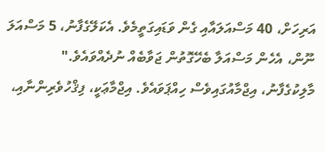އަރިހަށް، 40 މަސްއަލައާއި ގެން ވަޑައިގަތީމެވެ. އެކަލޭގެފާނު، 5 މަސްއަލަ ނޫން، އެހެން މަސްއަލާ ބެހޭގޮތުން ޖަވާބެއް ނުދެއްވައެވެ."
މާލިކުގެފާނު، އިޖްމާއުގައިވެސް ހިއްޕަވައެވެ. އިޖްމާޢަކީ، ފިޤްހުވެރިންނާއި،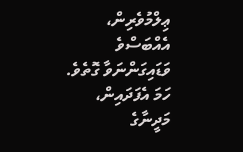ޢިލްމުވެރިން، އެއްބަސްވެ ވަޑައިގަންނަވާ ގޮތެވެ. ހަމަ އެފަދައިން، މަދީނާގެ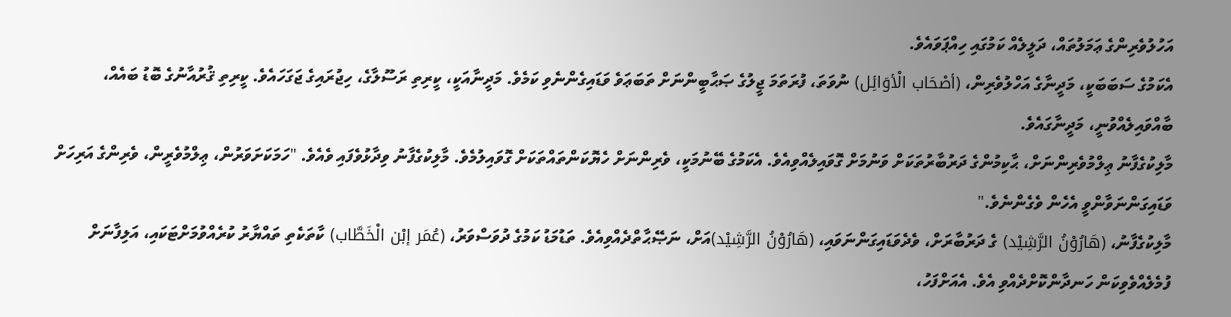އަހުލުވެރިންގެ ޢަމަލުތައް، ދަލީލެއް ކަމުގައި ހިއްޕަވައެވެ.
އެކަމުގެ ސަބަބަކީ، މަދީނާގެ އަހްލުވެރިން، (أصْحَاب الْأوَائِل) ނުވަތަ، ފުރަތަމަ ޖީލުގެ ޞަޙާބީންނަށް ތަބަޢަވެ ވަޑައިގެންނެވި ކަމެވެ. މަދީނާއަކީ، ކީރިތި ރަސޫލާގެ، ހިޖުރައިގެ ޖަގަހައެވެ. ކީރިތި ޤުރުއާނުގެ ބޮޑު ބައެއް، ބާއްވައިލެއްވުނީ، މަދީނާގައެވެ.
މާލިކުގެފާނު ޢިލްމުވެރިންނަށް، ޙާކިމުންގެ ދަރުބާރުތަކަށް ވަނުމަށް ގޮވައިލެއްވިއެވެ. އެކަމުގެ ބޭނުމަކީ، ވެރިންނަށް ހެޔޮކަންތައްތަކަށް ގޮވައިލުމެވެ. މާލިކުގެފާނު ވިދާޅުވެފައި ވެއެވެ. "ހަމަކަށަވަރުން، ޢިލްމުވެރީން، ވެރިންގެ އަރިހަށް ވަޑައިގަންނަވާންވީ އެހެން ވެގެންނެވެ."
މާލިކުގެފާނު، (هَارُوْنُ الرَّشِيْد) ގެ ދަރުބާރަށް، ވެދެވަޑައިގަންނަވައި، (هَارُوْنُ الرَّشِيْد)އަށް، ނަޞޭޙާތްދެއްވިއެވެ. ތަޑުމަޑު ކަމުގެ ދުވަސްވަރު، (عُمَر إبْن الْخَطَّاب) ކާތަކެތި ތައްޔާރު ކުރެއްވުމަށްޓަކައި، އަލިފާނަށް ފުމެލެއްވެވިކަން ހަނދާންކޮށްދެއްވި އެވެ. އެއަށްފަހު،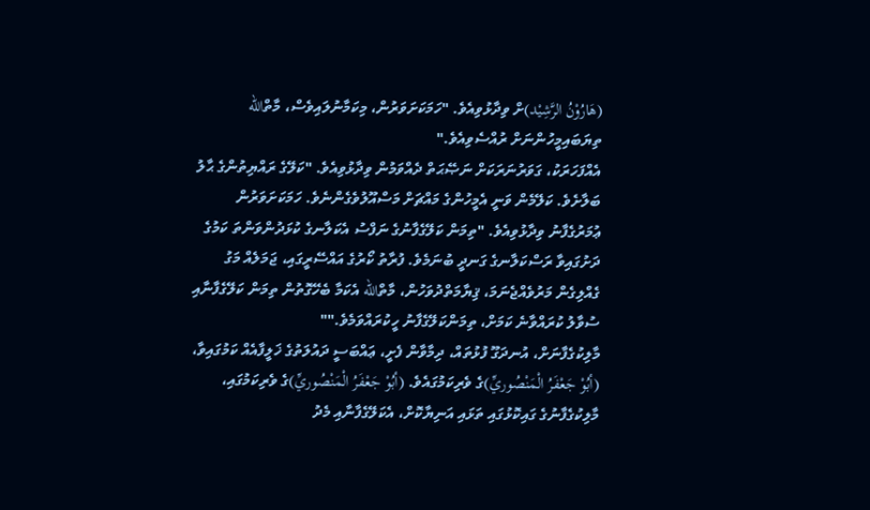(هَارُوْنُ الرَّشِيْد)ށް ވިދާޅުވިއެވެ. "ހަމަކަށަވަރުން، މިކަމާނުލައިވެސް، މާތްالله ތިޔަބައިމީހުންނަށް ރުއްސެވިއެވެ."
އެއްފަހަރަކު، ގަވަރުނަރަކަށް ނަޞޭޙަތް ދެއްވަމުން ވިދާޅުވިއެވެ. "ކަލޭގެ ރައްޔިތުންގެ ޙާލު ބަލާށެވެ. ކަލޭމެން ވަނީ އެމީހުންގެ މައްޗަށް މަސްއޫލުވެގެންނެވެ. ހަމަކަށަވަރުން ޢުމަރުގެފާނު ވިދާޅުވިއެވެ. "ތިމަން ކަލޭގެފާނުގެ ނަފްސު އެކަލާނގެ ކުޅަދުންވަންތަ ކަމުގެ ދަށުގައިވާ ރަސްކަލާނގެ ގަނދީ ބުނަމެވެ. ފުރާތު ކޯރުގެ އައްސޭރީގައި، ޖަމަލެއް މަގު ގެއްލިގެން މަރުވެއްޖެނަމަ، ޤިޔާމަތްދުވަހުން، މާތްالله އެކަމާ ބެހޭގޮތުން ތިމަން ކަލޭގެފާނާއި ސުވާލު ކުރައްވާނެ ކަމަށް، ތިމަންކަލޭގެފާނު ހީކުރައްވަމެވެ.""
މާލިކުގެފާނަށް، އުނދަގޫ ފުޅުތައް، ދިމާވާން ފެށީ، ޢައްބަސީ ދައުލަތުގެ ޚަލީފާއެއް ކަމުގައިވާ، (أبُوْ جَعْفَرُ الْمَنْصُوريِّ)ގެ ވެރިކަމުގައެވެ. (أبُوْ جَعْفَرُ الْمَنْصُوريِّ)ގެ ވެރިކަމުގައި، މާލިކުގެފާނުގެ ގައިކޮޅުގައި ތަޅައި އަނިޔާކޮށް، އެކަލޭގެފާނާއި މެދު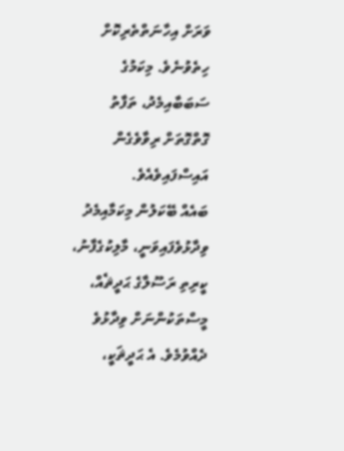ވަރަށް އިހާނަތްތެރިކޮށް ހިތެވުނެވެ. މިކަމުގެ ސަބަބާއިމެދު، ތަފާތު ގޮތްގޮތަށް ރިވާވެގެން އައިސްފައިވެއެވެ.
ބައެއް ބޭކަލުން މިކަމާއިމެދު ވިދާޅުވެފައިވަނީ، މާލިކުގެފާނު، ކީރިތި ރަސޫލާގެ ޙަދީޘެއް، މީސްތަކުންނަށް ވިދާޅުވެ ދެއްވުމެވެ. އެ ޙަދީޘަކީ،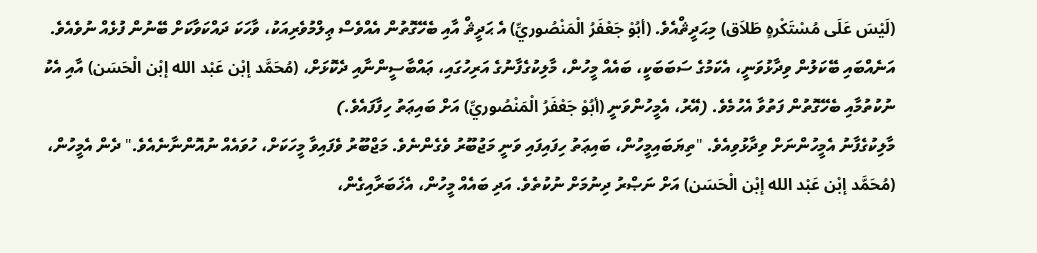(لَيْسَ عَلَى مُسْتَكْرهٍ طَلاَق) މިޙަދީޘްއެވެ. (أبُوْ جَعْفَرُ الْمَنْصُوريِّ) އެ ޙަދީޘް އާއި ބެހޭގޮތުން އެއްވެސް ޢިލްމުވެރިއަކު، ވާހަކަ ދައްކަވާކަށް ބޭނުން ފުޅެއް ނުވެއެވެ.
އަނެއްބައި ބޭކަލުން ވިދާޅުވަނީ، އެކަމުގެ ސަބަބަކީ، ބައެއް މީހުން، މާލިކުގެފާނުގެ އަރިހުގައި، ޢައްބާސީންނާއި ދެކޮޅަށް، (مُحَمَّد إبْن عَبْد الله إبْن الْحَسَن) އާއި އެކު ނުކުތުމާއި ބެހޭގޮތުން ފަތުވާ އެހުމެވެ. (އޭރު، އެމީހުންވަނީ (أبُوْ جَعْفَرُ الْمَنْصُوريِّ) އަށް ބައިޢަތު ހިފާފައެވެ.)
މާލިކުގެފާނު އެމީހުންނަށް ވިދާޅުވިއެވެ. "ތިޔަބައިމީހުން، ބައިޢަތު ހިފައިފައި ވަނީ މަޖުބޫރު ވެގެންނެވެ. މަޖްބޫރު ވެފައިވާ މީހަކަށް، ހުވައެއް ނުއޮންނާނެއެވެ." ދެން އެމީހުން، (مُحَمَّد إبْن عَبْد الله إبْن الْحَسَن) އަށް ނަޞްރު ދިނުމަށް ނުކުތެވެ. އަދި ބައެއް މީހުން، އެޚަބަރާއިގެން،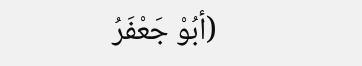(أبُوْ جَعْفَرُ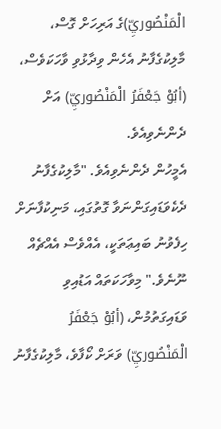الْمَنْصُوريِّ)ގެ އަރިހަށް ގޮސް، މާލިކުގެފާނު އެހެން ވިދާޅުވި ވާހަކަވެސް، (أبُوْ جَعْفَرُ الْمَنْصُوريِّ) އަށް ދެންނެވިއެވެ.
އެމީހުން ދެންނެވިއެވެ. "މާލިކުގެފާނު ދެކެވަޑައިގަންނަވާ ގޮތުގައި، މަނިކުފާނަށް ހިފެވުނު ބައިޢަތަކީ، އެއްވެސް އެއްޗެއް ނޫނެވެ." މިވާހަކަތައް އަޑުއިވި ވަޑައިގަތުމުން، (أبُوْ جَعْفَرُ الْمَنْصُوريِّ) ވަރަށް ކޯފާވެ، މާލިކުގެފާނު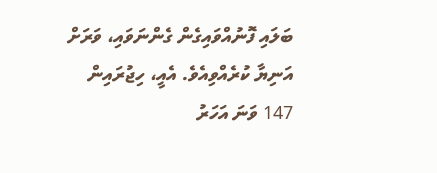ބަލައި ފޮނުއްވައިގެން ގެންނަވައި، ވަރަށް އަނިޔާ ކުރެއްވިއެވެ. އެއީ، ހިޖުރައިން 147 ވަނަ އަހަރު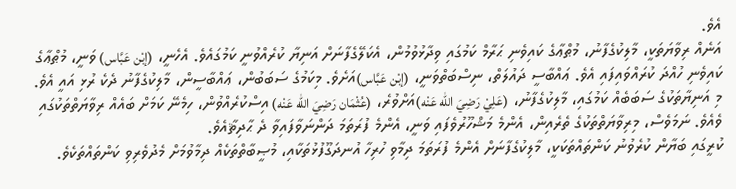އެވެ.
އަނެއް ރިވާޔަތަކީ، މާލިކުގެފާނު، މުޠްޢާގެ ކައިވެނި ޙަރާމް ކަމުގައި ވިދާޅުވުމުން، އެކަލޭގެފާނަށް އަނިޔާ ކުރެއްވުނީ ކަމުގައެވެ. އެހެނީ، (إبْن عَبَّاس) ވަނީ، މުޠްޢާގެ ކައިވެނި ހުއްދަ ކުރައްވައިފައި އެވެ. ޢައްބާސީ ދައުލަތް، ނިސްބަތްވަނީ، (إبْن عَبَّاس)އަށެވެ. މިކަމުގެ ސަބަބުން، ޢައްބާސީން، މާލިކުގެފާނު ދެކެ ރުޅި އައީ އެވެ.
މި އަނިޔާތަކުގެ ސަބަބެއް ކަމުގައި، މާލިކުގެފާނު، (عَلِيْ رَضِيَ الله عَنْه)އަށްވުރެ، (عُثْمَان رَضِيَ الله عَنْه) އިސްކުރެއްވުން، ހިމެނޭ ކަމަށް ބައެއް ރިވާޔަތްތަކުގައި ވެއެވެ. ނަމަވެސް، މިރިވާޔަތްތަކުގެ ތެރެއިން، އެންމެ މަޝްހޫރުވެފައި ވަނީ، އެންމެ ފުރަތަމަ ދަންނަވާފައިވާ ދެ ޙާދިޘާއެވެ.
ކުރީގައި ބަޔާން ކުރެވުނު ކަންތައްތަކަކީ، މާލިކުގެފާނަށް އެންމެ ފުރަތަމަ ދިމާވި ހުރިހާ އުނދަގޫފުޅުތަކާއި، މުޞީބާތްތަކެއް ދިމާވުމަށް މެދުވެރިވި ކަންތައްތަކެވެ.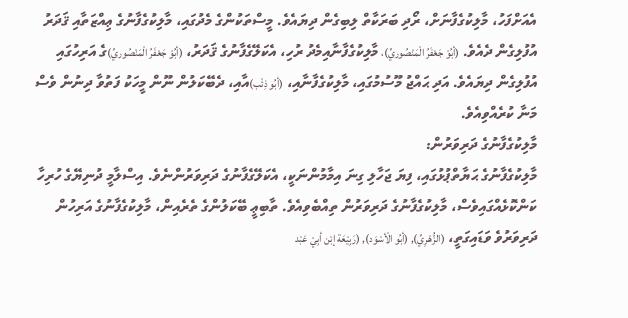އެއަށްފަހު، މާލިކުގެފާނަށް، ރޯދި ބަރަކާތް ލިބިގެން ދިޔައެވެ. މީސްތަކުންގެ މެދުގައި، މާލިކުގެފާނުގެ ޢިއްޒަތާއި ޤަދަރު އުފުލިގެން ދެއެވެ. (أبُوْ جَعْفَرُ الْمَنْصُوريِّ)، މާލިކުގެފާނާއިމެދު ރުހި، އެކަލޭގެފާނުގެ ޤަދަރު، (أبُوْ جَعْفَرُ الْمَنْصُوريِّ)ގެ އަރިހުގައި އުފުލިގެން ދިޔައެވެ. އަދި ޙައްޖު މޫސުމުގައި، މާލިކުގެފާނާއި، (أبُو ذِئْب)އާއި، ދެބޭކަލުން ނޫން މީހަކު ފަތުވާ ދިނުން ވެސް މަނާ ކުރެއްވިއެވެ.
މާލިކުގެފާނުގެ ދަރިވަރުން:
މާލިކުގެފާނުގެ ޙަޔާތްޕުޅުގައި، ފިޔަ ޖަހާލި ގިނަ އިމާމުންނަކީ، އެކަލޭގެފާނުގެ ދަރިވަރުންނެވެ. އިސްލާމީ ދުނިޔޭގެ ހުރިހާ ކަންކޮޅެއްގައިވެސް، މާލިކުގެފާނުގެ ދަރިވަރުން ތިއްބެވިއެވެ. ތާބިޢީ ބޭކަލުންގެ ތެރެއިން، މާލިކުގެފާނުގެ އަރިހުން ދަރިވަރުވެ ވަޑައިގަތީ، (الزُّهْرِيِّ), (أبُو الْأسْوَد), (رَبِيْعَة إبْن أبِيْ عَبْد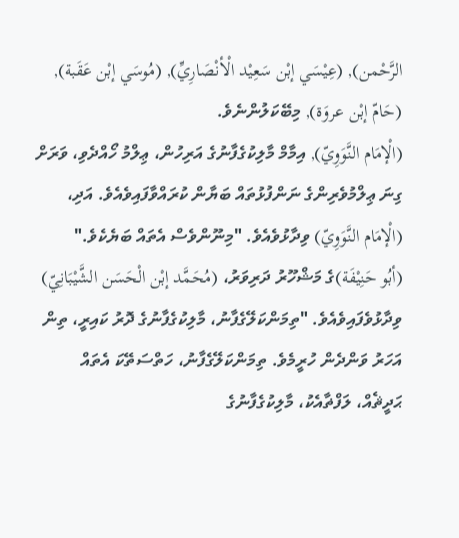الرَّحْمن), (عِيْسَي إبْن سَعِيْد الْأنْصَارِيِّ), (مُوسَي إبْن عَقَبة), (حَامّ إبْن عروَة), މިބޭކަލުންނެވެ.
(الْإمَام النَّوَوِيّ), އިމާމް މާލިކުގެފާނުގެ އަރިހުން، ޢިލްމު ހޯއްދެވި، ވަރަށް ގިނަ ޢިލްމުވެރިންގެ ނަންފުޅުތައް ބަޔާން ކުރައްވާފައިވެއެވެ. އަދި، (الْإمَام النَّوَوِيّ) ވިދާޅުވެއެވެ. "މިނޫންވެސް އެތައް ބަޔެކެވެ."
(أبُو حَنِيْفَة)ގެ މަޝްހޫރު ދަރިވަރު، (مُحَمَّد إبْن الْحَسَن الشَّيْبَانِيّ) ވިދާޅުވެފައިވެއެވެ. "ތިމަންކަލޭގެފާނު، މާލިކުގެފާނުގެ ދޮރު ކައިރީ، ތިން އަހަރު ވަންދެން ހުރީމެވެ. ތިމަންކަލޭގެފާނު، ހަތްސަތޭކަ އެތައް ޙަދީޘެއް، ލަފްޡާއެކު، މާލިކުގެފާނުގެ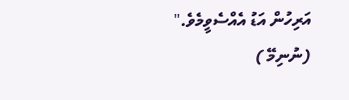އަރިހުން އަޑު އެއްސެވީމެވެ."
(ނުނިމޭ )